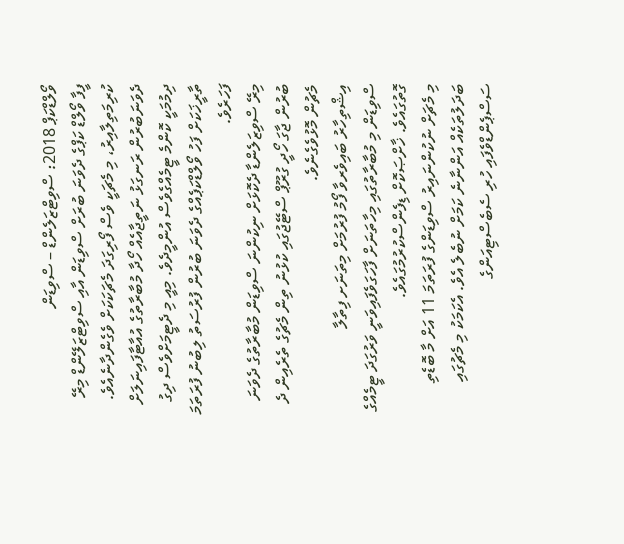ވޯލްޑްކަޕް 2018: ސްވިޓްޒަލެންޑް – ސްވިޑަން
ފީފާ ވޯލްޑް ކަޕްގެ ދެވަނަ ބުރަށް ސްވިޑަން އާއި ސްވިޓްޒަލޭންޑް މިރޭ ކުރިމަތިލާއިރު، މި މެޗަކީ ވެސް ފޯރިގަދަ މެޗަކަކަށް ވެގެންދާނެއެވެ. ދެވަނަބުރުން ރަނގަޅު ނަތީޖާއެއް ހޯދާ މުބާރާތުގެ އުއާޓާފައިނަލަށް ދިމުމަކީ ކޮންމެ ޓީމެއްގެވެސް އުންމީދެވެ. މިއީ މި ދެޓީމަށްވެސް ދިގު ތާރީޚަކަށް ފަހު ވޯލްޑްކަޕެއްގެ ދެވަނަ ބުރުން ފުރުސަތު ލިބުނު ފުރަތަމަ ފަހަރެވެ.
މިރޭ ސްވިޒަލެންޑާ ދެކޮޅަށް ނިކުންނަ ސްވިޑަން މުބާރާތުގެ ދެވަނަ ބުރުން ޖާގަ ހޯދީ ގުރޫޕް ސްޓޭޖުގައި ކުޅުނު ތިން މެޗުގެ ތެރެއިން ދެ މެޗުން މޮޅުވެގެނެވެ.
އިޝްތިހާރު ބައިވެރވާ ފޯމު ފުރުމަށް މިތަނަށ ފިތާލާ
ސްވިޑަން މި މުބާރާތުގައި މިހާތަނަށް ފާހަގަވެފައިވަނީ ވަރުގަދަ ޓީމެއްގެ ގޮތުގައެވެ. ޚާށްޞަކޮށް ޑިފެންސްކުރުމުގައެވެ.
މި މެޗަށް ނުކުންނައިރު ސްވިޑަންގެ ފުރަތަމަ 11 އަށް މާ ބޮޑެތި ބަދަލުތަކެއް އަންނާނެ ކަމަށް ނުބެލެ އެވެ. އެކަމަކު މި މެޗުގައި ސަސްޕެންޑްވެފައި ހުރި ސެބެސްޓިއަންގެ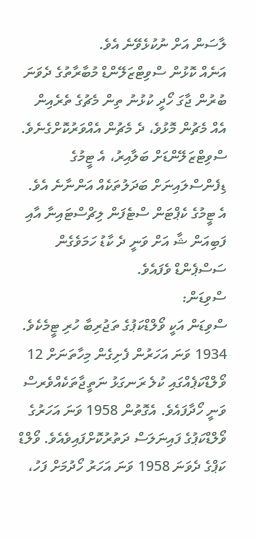ލާސަން އަށް ނުކުޅެވޭނެ އެވެ.
އަނެއް ކޮޅުން ސްވިޓްޒަލޭންޑް މުބާރާތުގެ ދެވަނަ ބުރުން ޖާގަ ހޯދީ ކުޅުނު ތިން މެޗުގެ ތެރެއިން އެއް މެޗުން މޮޅުވެ، ދެ މެޗުން އެއްވަރުކޮށްގެނެވެ.
ސްވިޓްޒަލޭންޑަށް ބަލާއިރު، އެ ޓީމުގެ ޑިފެންސްލައިނަށް ބަދަލުތަކެއް އަންނާނެ އެވެ. އެ ޓީމުގެ ކެޕްޓަން ސްޓެފަން ލިޗްސްޓައިނާ އާއި ފަބިއަން ޝާ އަށް ވަނީ ދެ ކާޑު ހަމަވެގެން ސަސްޕެންޑް ވެފައެވެ.
ސްވިޑަން:
ސްވިޑަން އަކީ ވޯލްޑްކަޕުގެ ތަޖުރިބާ ހުރި ޓީމެކެވެ. 1934 ވަނަ އަހަރުން ފެށިގެން މިހާތަނަށް 12 ވޯލްޑްކަޕެއްގައި ކުލެ ރަނގަޅު ނަތީޖާތަކެއްވެރސް ވަނީ ހޯދާފައެވެ. އެގޮތުން 1958 ވަނަ އަހަރުގެ ވޯލްޑްކަޕުގެ ފައިނަލަސް ދަތުރުކޮށްފައިވެއެވެ. ވޯލްޑް ކަޕްގެ ދެވަނަ 1958 ވަނަ އަހަރު ހޯދުމަށް ފަހު،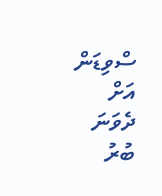ސްވިޑަން އަށް ދެވަނަ ބުރު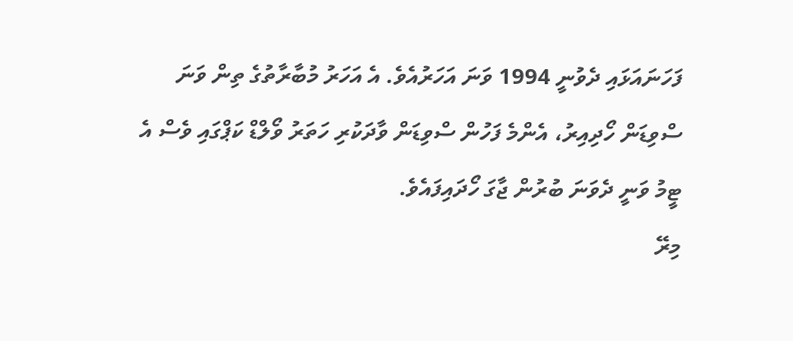ފަހަނައަޅައި ދެވުނީ 1994 ވަނަ އަހަރުއެވެ. އެ އަހަރު މުބާރާތުގެ ތިން ވަނަ ސްވިޑަން ހޯދިއިރު، އެންމެ ފަހުން ސްވިޑަން ވާދަކުރި ހަތަރު ވޯލްޑް ކަޕްގައި ވެސް އެ ޓީމު ވަނީ ދެވަނަ ބުރުން ޖާގަ ހޯދައިފައެވެ.
މިރޭ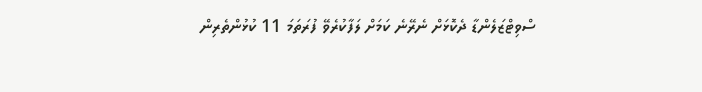ސްވިޓްޒަލެންޑާ ދެކޮޅަށް ނެރޭނެ ކަމަށް ލަފާކުރެވޭ ފުރަތަމަ 11 ކުޅުންތެރިން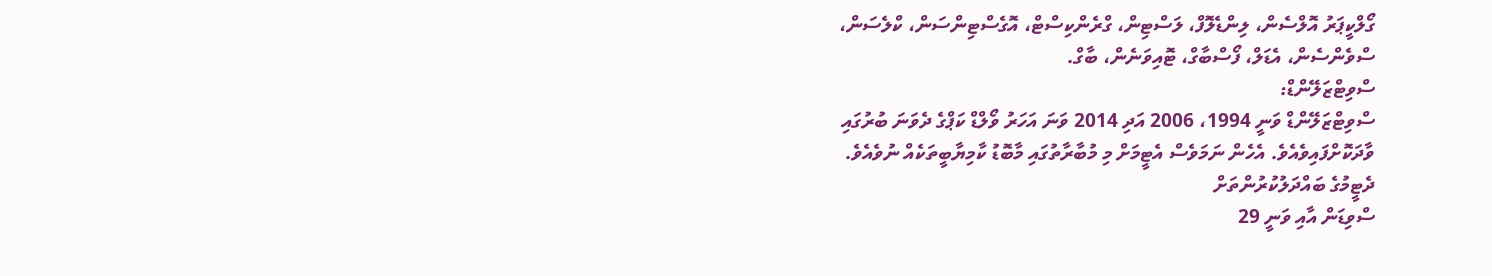ގޯލްކީޕަރު އޮލްސެން، ލިންޑެލޮފް، ލަސްޓިން، ގްރެންކިސްޓް، އޮގެސްޓިންސަން، ކްލެސަން، ސްވެންސެން، އެޑަލް، ފޯސްބާގް، ޓޮއިވަނެން، ބާގް.
ސްވިޓްޒަލޭންޑް:
ސްވިޓްޒަލޭންޑް ވަނީ 1994، 2006 އަދި 2014 ވަނަ އަހަރު ވޯލްޑް ކަޕްގެ ދެވަނަ ބުރުގައި ވާދަކޮށްފައިވެއެވެ. އެހެން ނަމަވެސް އެޓީމަށް މި މުބާރާތުގައި މާބޮޑު ކާމިޔާބީތަކެއް ނުވެއެވެ.
ދެޓީމުގެ ބައްދަލުކުރުންތަށް
ސްވިޑަން އާއި ވަނީ 29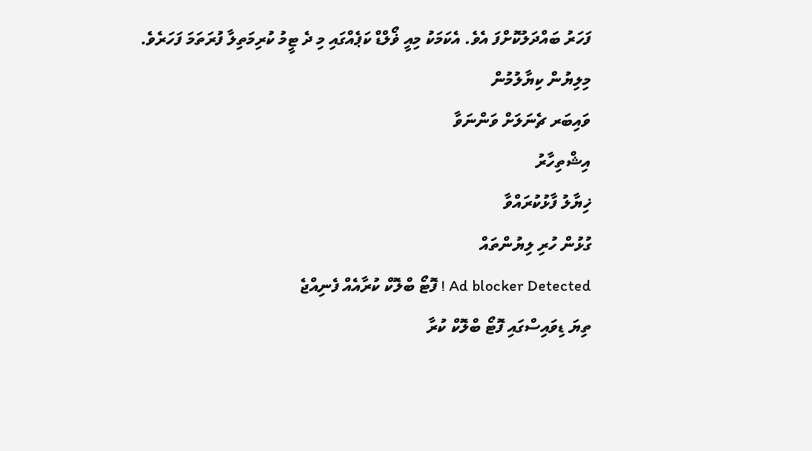ފަހަރު ބައްދަލުކޮށްފަ އެވެ. އެކަމަކު މިއީ ޥޯލްޑް ކަޕެއްގައި މި ދެ ޓީމު ކުރިމަތިލާ ފުރަތަމަ ފަހަރެވެ.
މިލިޔުން ކިޔާލުމުން
ވައިބަރ ޗެނަލަށް ވަންނަވާ
އިޝްތިހާރު
ޚިޔާލު ފާޅުކުރައްވާ
ގުޅުން ހުރި ލިޔުންތައް
Ad blocker Detected ! ފޮޓޯ ބްލޮކް ކުރާއެއް ފެނިއްޖެ
ތިޔަ ޑިވައިސްގައި ފޮޓޯ ބްލޮކް ކުރާ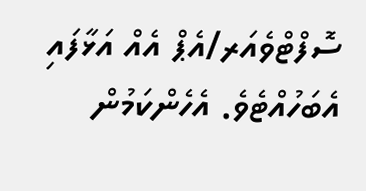ސޮފްޓްވެއަރ/އެޕް އެއް އަޅާފައި އެބަހުއްޓެވެ. އެހެންކަމުން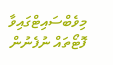މިވެބްސައިޓްގައިވާ ފޮޓޯތައް ނުފެނުން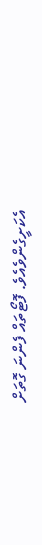އެކަށީގެންވެއެވެ. ފޮޓޯތައް ފެންނަ ގޮތަށް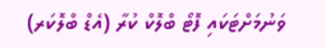ވަނުމަށްޓަކައި ފޮޓޯ ބްލޮކް ކުރާ (އެޑް ބްލޮކަރ)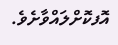އޮފކޮށްލައްވާށެވެ.